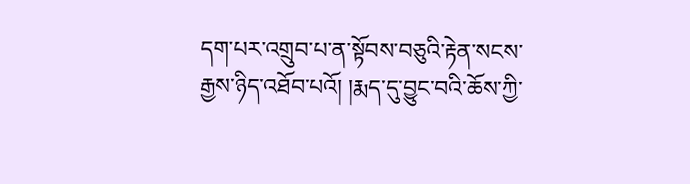དག་པར་འགྲུབ་པ་ན་སྟོབས་བཅུའི་རྟེན་སངས་རྒྱས་ཉིད་འཐོབ་པའོ། །རྨད་དུ་བྱུང་བའི་ཆོས་ཀྱི་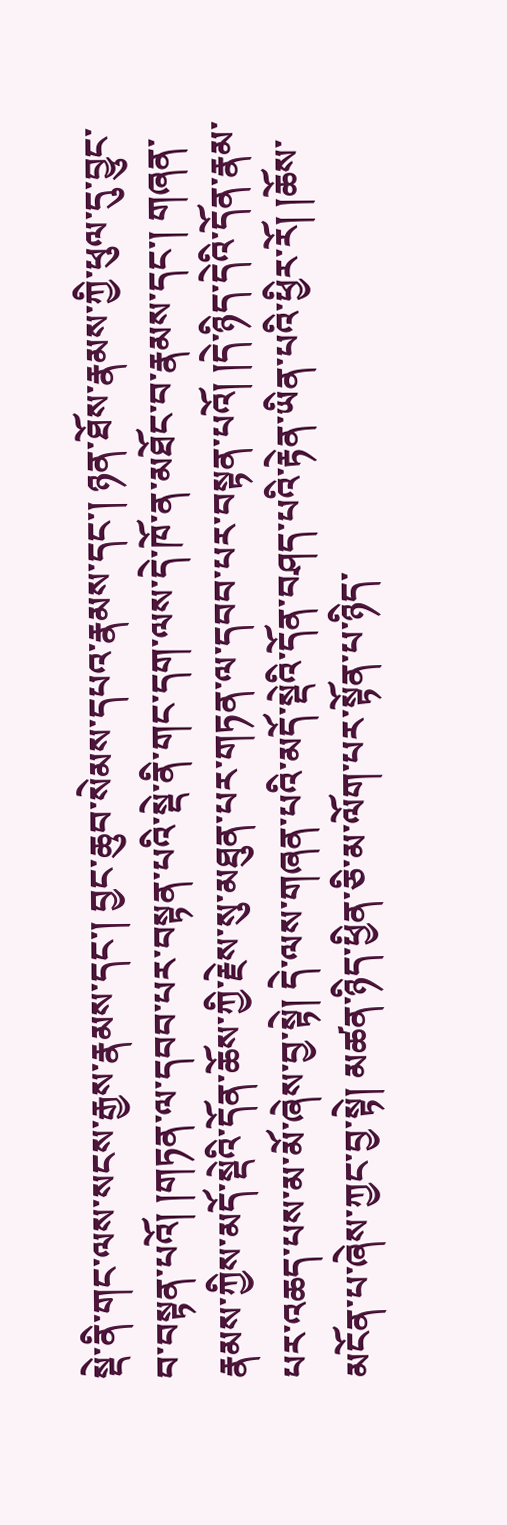སྡེ་ནི་གང་ལས་སངས་རྒྱས་རྣམས་དང་། བྱང་ཆུབ་སེམས་དཔའ་རྣམས་དང་། ཉན་ཐོས་རྣམས་ཀྱི་ཕུལ་དུ་བྱུང་བ་བསྟན་པའོ། །གཏན་ལ་དབབ་པར་བསྟན་པའི་སྡེ་ནི་གང་དག་ལས་དེ་ཁོ་ན་མཐོང་བ་རྣམས་དང་། གཞན་རྣམས་ཀྱིས་མདོ་སྡེའི་དོན་ཆོས་ཀྱི་རྗེས་སུ་མཐུན་པར་གཏན་ལ་དབབ་པར་བསྟན་པའོ། །དེ་ཉིད་དེའི་དོན་རྣམ་པར་འཆད་པས་མ་མོ་ཞེས་བྱ་སྟེ། དེ་ལས་གཞན་པའི་མདོ་སྡེའི་དོན་བཤད་པའི་རྟེན་ཡིན་པའི་ཕྱིར་རོ། །ཆོས་མངོན་པ་ཞེས་ཀྱང་བྱ་སྟེ། མཚན་ཉིད་ཕྱིན་ཅི་མ་ལོག་པར་སྟོན་པ་ཉིད་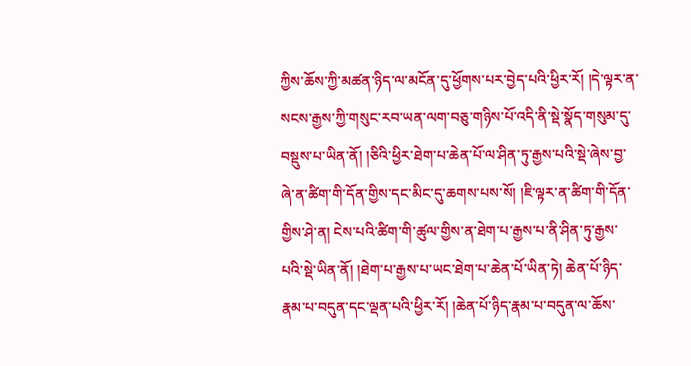ཀྱིས་ཆོས་ཀྱི་མཚན་ཉིད་ལ་མངོན་དུ་ཕྱོགས་པར་བྱེད་པའི་ཕྱིར་རོ། །དེ་ལྟར་ན་སངས་རྒྱས་ཀྱི་གསུང་རབ་ཡན་ལག་བཅུ་གཉིས་པོ་འདི་ནི་སྡེ་སྣོད་གསུམ་དུ་བསྡུས་པ་ཡིན་ནོ། །ཅིའི་ཕྱིར་ཐེག་པ་ཆེན་པོ་ལ་ཤིན་ཏུ་རྒྱས་པའི་སྡེ་ཞེས་བྱ་ཞེ་ན་ཚིག་གི་དོན་གྱིས་དང་མིང་དུ་ཆགས་པས་སོ། །ཇི་ལྟར་ན་ཚིག་གི་དོན་གྱིས་ཤེ་ན། ངེས་པའི་ཚིག་གི་ཚུལ་གྱིས་ན་ཐེག་པ་རྒྱས་པ་ནི་ཤིན་ཏུ་རྒྱས་པའི་སྡེ་ཡིན་ནོ། །ཐེག་པ་རྒྱས་པ་ཡང་ཐེག་པ་ཆེན་པོ་ཡིན་ཏེ། ཆེན་པོ་ཉིད་རྣམ་པ་བདུན་དང་ལྡན་པའི་ཕྱིར་རོ། །ཆེན་པོ་ཉིད་རྣམ་པ་བདུན་ལ་ཆོས་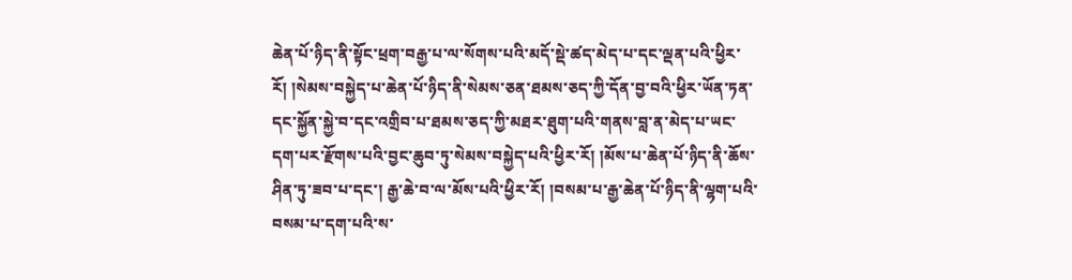ཆེན་པོ་ཉིད་ནི་སྟོང་ཕྲག་བརྒྱ་པ་ལ་སོགས་པའི་མདོ་སྡེ་ཚད་མེད་པ་དང་ལྡན་པའི་ཕྱིར་རོ། །སེམས་བསྐྱེད་པ་ཆེན་པོ་ཉིད་ནི་སེམས་ཅན་ཐམས་ཅད་ཀྱི་དོན་བྱ་བའི་ཕྱིར་ཡོན་ཏན་དང་སྐྱོན་སྐྱེ་བ་དང་འགྲིབ་པ་ཐམས་ཅད་ཀྱི་མཐར་ཐུག་པའི་གནས་བླ་ན་མེད་པ་ཡང་དག་པར་རྫོགས་པའི་བྱང་ཆུབ་ཏུ་སེམས་བསྐྱེད་པའི་ཕྱིར་རོ། །མོས་པ་ཆེན་པོ་ཉིད་ནི་ཆོས་ཤིན་ཏུ་ཟབ་པ་དང་། རྒྱ་ཆེ་བ་ལ་མོས་པའི་ཕྱིར་རོ། །བསམ་པ་རྒྱ་ཆེན་པོ་ཉིད་ནི་ལྷག་པའི་བསམ་པ་དག་པའི་ས་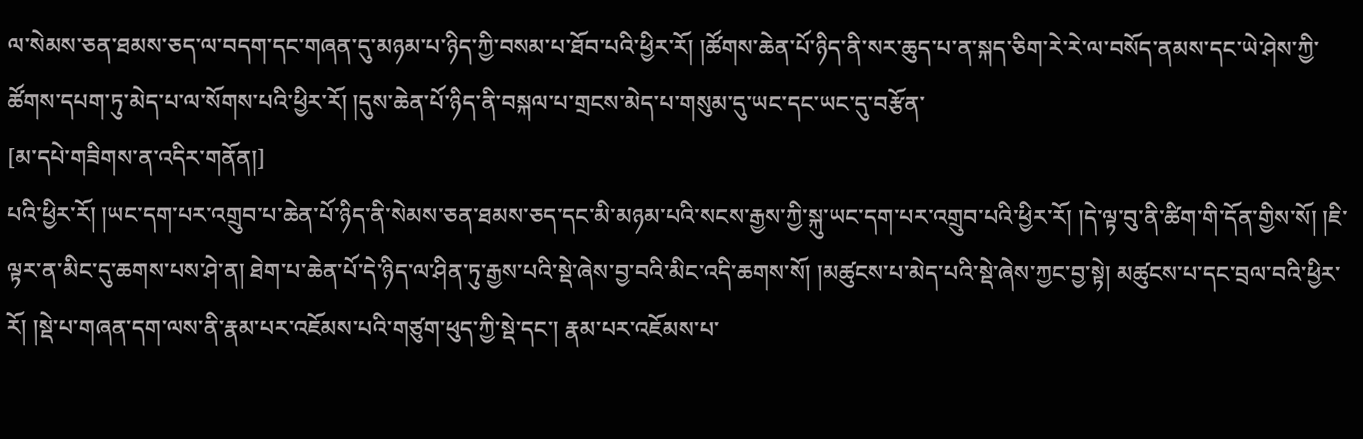ལ་སེམས་ཅན་ཐམས་ཅད་ལ་བདག་དང་གཞན་དུ་མཉམ་པ་ཉིད་ཀྱི་བསམ་པ་ཐོབ་པའི་ཕྱིར་རོ། །ཚོགས་ཆེན་པོ་ཉིད་ནི་སར་ཆུད་པ་ན་སྐད་ཅིག་རེ་རེ་ལ་བསོད་ནམས་དང་ཡེ་ཤེས་ཀྱི་ཚོགས་དཔག་ཏུ་མེད་པ་ལ་སོགས་པའི་ཕྱིར་རོ། །དུས་ཆེན་པོ་ཉིད་ནི་བསྐལ་པ་གྲངས་མེད་པ་གསུམ་དུ་ཡང་དང་ཡང་དུ་བརྩོན་
[མ་དཔེ་གཟིགས་ན་འདིར་གནོན།]
པའི་ཕྱིར་རོ། །ཡང་དག་པར་འགྲུབ་པ་ཆེན་པོ་ཉིད་ནི་སེམས་ཅན་ཐམས་ཅད་དང་མི་མཉམ་པའི་སངས་རྒྱས་ཀྱི་སྐུ་ཡང་དག་པར་འགྲུབ་པའི་ཕྱིར་རོ། །དེ་ལྟ་བུ་ནི་ཚིག་གི་དོན་གྱིས་སོ། །ཇི་ལྟར་ན་མིང་དུ་ཆགས་པས་ཤེ་ན། ཐེག་པ་ཆེན་པོ་དེ་ཉིད་ལ་ཤིན་ཏུ་རྒྱས་པའི་སྡེ་ཞེས་བྱ་བའི་མིང་འདི་ཆགས་སོ། །མཚུངས་པ་མེད་པའི་སྡེ་ཞེས་ཀྱང་བྱ་སྟེ། མཚུངས་པ་དང་བྲལ་བའི་ཕྱིར་རོ། །སྡེ་པ་གཞན་དག་ལས་ནི་རྣམ་པར་འཇོམས་པའི་གཙུག་ཕུད་ཀྱི་སྡེ་དང་། རྣམ་པར་འཇོམས་པ་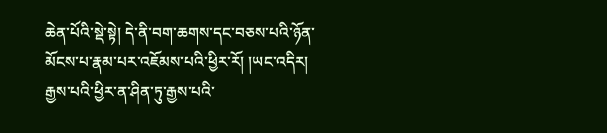ཆེན་པོའི་སྡེ་སྟེ། དེ་ནི་བག་ཆགས་དང་བཅས་པའི་ཉོན་མོངས་པ་རྣམ་པར་འཇོམས་པའི་ཕྱིར་རོ། །ཡང་འདིར། རྒྱས་པའི་ཕྱིར་ན་ཤིན་ཏུ་རྒྱས་པའི་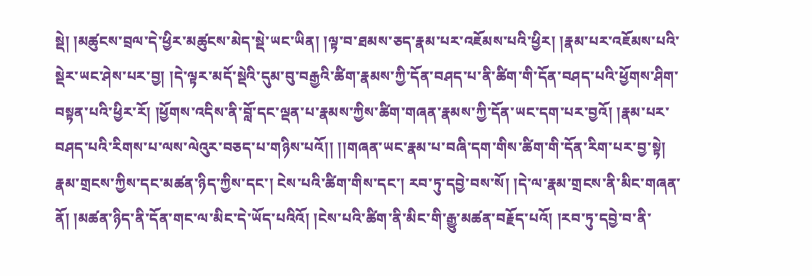སྡེ། །མཚུངས་བྲལ་དེ་ཕྱིར་མཚུངས་མེད་སྡེ་ཡང་ཡིན། །ལྟ་བ་ཐམས་ཅད་རྣམ་པར་འཇོམས་པའི་ཕྱིར། །རྣམ་པར་འཇོམས་པའི་སྡེར་ཡང་ཤེས་པར་བྱ། །དེ་ལྟར་མདོ་སྡེའི་དུམ་བུ་བརྒྱའི་ཚིག་རྣམས་ཀྱི་དོན་བཤད་པ་ནི་ཚིག་གི་དོན་བཤད་པའི་ཕྱོགས་ཤིག་བསྟན་པའི་ཕྱིར་རོ། །ཕྱོགས་འདིས་ནི་བློ་དང་ལྡན་པ་རྣམས་ཀྱིས་ཚིག་གཞན་རྣམས་ཀྱི་དོན་ཡང་དག་པར་བྱའོ། །རྣམ་པར་བཤད་པའི་རིགས་པ་ལས་ལེའུར་བཅད་པ་གཉིས་པའོ།། །།གཞན་ཡང་རྣམ་པ་བཞི་དག་གིས་ཚིག་གི་དོན་རིག་པར་བྱ་སྟེ། རྣམ་གྲངས་ཀྱིས་དང་མཚན་ཉིད་ཀྱིས་དང་། ངེས་པའི་ཚིག་གིས་དང་། རབ་ཏུ་དབྱེ་བས་སོ། །དེ་ལ་རྣམ་གྲངས་ནི་མིང་གཞན་ནོ། །མཚན་ཉིད་ནི་དོན་གང་ལ་མིང་དེ་ཡོད་པའིའོ། །ངེས་པའི་ཚིག་ནི་མིང་གི་རྒྱུ་མཚན་བརྗོད་པའོ། །རབ་ཏུ་དབྱེ་བ་ནི་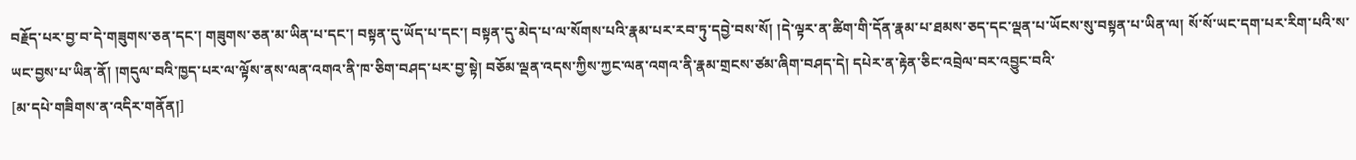བརྗོད་པར་བྱ་བ་དེ་གཟུགས་ཅན་དང་། གཟུགས་ཅན་མ་ཡིན་པ་དང་། བསྟན་དུ་ཡོད་པ་དང་། བསྟན་དུ་མེད་པ་ལ་སོགས་པའི་རྣམ་པར་རབ་ཏུ་དབྱེ་བས་སོ། །དེ་ལྟར་ན་ཚིག་གི་དོན་རྣམ་པ་ཐམས་ཅད་དང་ལྡན་པ་ཡོངས་སུ་བསྟན་པ་ཡིན་ལ། སོ་སོ་ཡང་དག་པར་རིག་པའི་ས་ཡང་བྱས་པ་ཡིན་ནོ། །གདུལ་བའི་ཁྱད་པར་ལ་ལྟོས་ནས་ལན་འགའ་ནི་ཁ་ཅིག་བཤད་པར་བྱ་སྟེ། བཅོམ་ལྡན་འདས་ཀྱིས་ཀྱང་ལན་འགའ་ནི་རྣམ་གྲངས་ཙམ་ཞིག་བཤད་དེ། དཔེར་ན་རྟེན་ཅིང་འབྲེལ་བར་འབྱུང་བའི་
[མ་དཔེ་གཟིགས་ན་འདིར་གནོན།]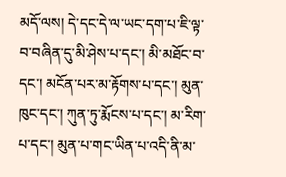མདོ་ལས། དེ་དང་དེ་ལ་ཡང་དག་པ་ཇི་ལྟ་བ་བཞིན་དུ་མི་ཤེས་པ་དང་། མི་མཐོང་བ་དང་། མངོན་པར་མ་རྟོགས་པ་དང་། མུན་ཁུང་དང་། ཀུན་ཏུ་རྨོངས་པ་དང་། མ་རིག་པ་དང་། མུན་པ་གང་ཡིན་པ་འདི་ནི་མ་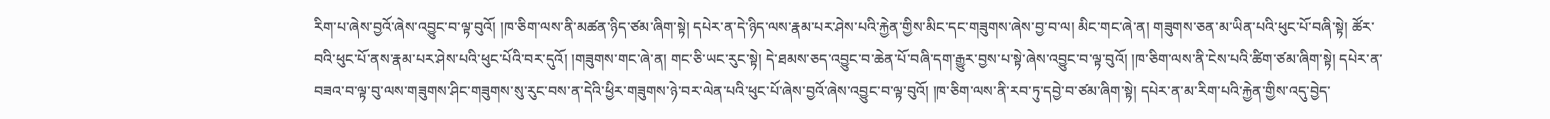རིག་པ་ཞེས་བྱའོ་ཞེས་འབྱུང་བ་ལྟ་བུའོ། །ཁ་ཅིག་ལས་ནི་མཚན་ཉིད་ཙམ་ཞིག་སྟེ། དཔེར་ན་དེ་ཉིད་ལས་རྣམ་པར་ཤེས་པའི་རྐྱེན་གྱིས་མིང་དང་གཟུགས་ཞེས་བྱ་བ་ལ། མིང་གང་ཞེ་ན། གཟུགས་ཅན་མ་ཡིན་པའི་ཕུང་པོ་བཞི་སྟེ། ཚོར་བའི་ཕུང་པོ་ནས་རྣམ་པར་ཤེས་པའི་ཕུང་པོའི་བར་དུའོ། །གཟུགས་གང་ཞེ་ན། གང་ཅི་ཡང་རུང་སྟེ། དེ་ཐམས་ཅད་འབྱུང་བ་ཆེན་པོ་བཞི་དག་རྒྱུར་བྱས་པ་སྟེ་ཞེས་འབྱུང་བ་ལྟ་བུའོ། །ཁ་ཅིག་ལས་ནི་ངེས་པའི་ཚིག་ཙམ་ཞིག་སྟེ། དཔེར་ན་བཟའ་བ་ལྟ་བུ་ལས་གཟུགས་ཤིང་གཟུགས་སུ་རུང་བས་ན་དེའི་ཕྱིར་གཟུགས་ཉེ་བར་ལེན་པའི་ཕུང་པོ་ཞེས་བྱའོ་ཞེས་འབྱུང་བ་ལྟ་བུའོ། །ཁ་ཅིག་ལས་ནི་རབ་ཏུ་དབྱེ་བ་ཙམ་ཞིག་སྟེ། དཔེར་ན་མ་རིག་པའི་རྐྱེན་གྱིས་འདུ་བྱེད་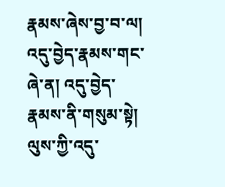རྣམས་ཞེས་བྱ་བ་ལ། འདུ་བྱེད་རྣམས་གང་ཞེ་ན། འདུ་བྱེད་རྣམས་ནི་གསུམ་སྟེ། ལུས་ཀྱི་འདུ་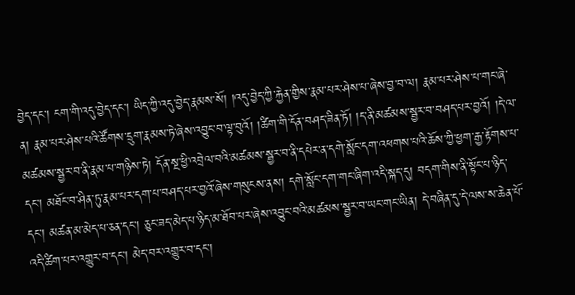བྱེད་དང་། ངག་གི་འདུ་བྱེད་དང་། ཡིད་ཀྱི་འདུ་བྱེད་རྣམས་སོ། །འདུ་བྱེད་ཀྱི་རྐྱེན་གྱིས་རྣམ་པར་ཤེས་པ་ཞེས་བྱ་བ་ལ། རྣམ་པར་ཤེས་པ་གང་ཞེ་ན། རྣམ་པར་ཤེས་པའི་ཚོགས་དྲུག་རྣམས་ཏེ་ཞེས་འབྱུང་བ་ལྟ་བུའོ། །ཚིག་གི་དོན་བཤད་ཟིན་ཏོ། །ད་ནི་མཚམས་སྦྱར་བ་བཤད་པར་བྱའོ། །དེ་ལ་མཚམས་སྦྱར་བ་ནི་རྣམ་པ་གཉིས་ཏེ། དོན་སྔ་ཕྱི་འབྲེལ་བའི་མཚམས་སྦྱར་བ་ནི་དཔེར་ན་དགེ་སློང་དག་འཕགས་པའི་ཆོས་ཀྱི་ཕྱག་རྒྱ་རྟོགས་པ་དང་། མཐོང་བ་ཤིན་ཏུ་རྣམ་པར་དག་པ་བཤད་པར་བྱའོ་ཞེས་གསུངས་ནས། དགེ་སློང་དག་གང་ཞིག་འདི་སྐད་དུ། བདག་གིས་ནི་སྟོང་པ་ཉིད་དང་། མཚན་མ་མེད་པ་ཅན་དང་། ཅུང་ཟད་མེད་པ་ཉིད་མ་ཐོབ་པར་ཞེས་འབྱུང་བའི་མཚམས་སྦྱར་བ་ཡང་གང་ཡིན། དེ་བཞིན་དུ་དེ་ལས་ས་ཆེན་པོ་འདི་ཚིག་པར་འགྱུར་བ་དང་། མེད་བར་འགྱུར་བ་དང་།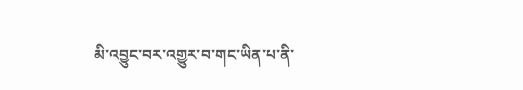མི་འབྱུང་བར་འགྱུར་བ་གང་ཡིན་པ་ནི་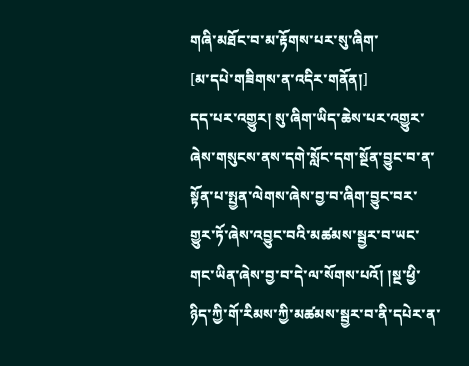གཞི་མཐོང་བ་མ་རྟོགས་པར་སུ་ཞིག་
[མ་དཔེ་གཟིགས་ན་འདིར་གནོན།]
དད་པར་འགྱུར། སུ་ཞིག་ཡིད་ཆེས་པར་འགྱུར་ཞེས་གསུངས་ནས་དགེ་སློང་དག་སྔོན་བྱུང་བ་ན་སྟོན་པ་སྤྱན་ལེགས་ཞེས་བྱ་བ་ཞིག་བྱུང་བར་གྱུར་ཏོ་ཞེས་འབྱུང་བའི་མཚམས་སྦྱར་བ་ཡང་གང་ཡིན་ཞེས་བྱ་བ་དེ་ལ་སོགས་པའོ། །སྔ་ཕྱི་ཉིད་ཀྱི་གོ་རིམས་ཀྱི་མཚམས་སྦྱར་བ་ནི་དཔེར་ན་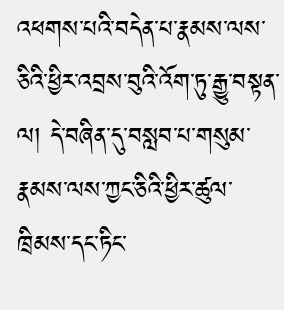འཕགས་པའི་བདེན་པ་རྣམས་ལས་ཅིའི་ཕྱིར་འབྲས་བུའི་འོག་ཏུ་རྒྱུ་བསྟན་ལ། དེ་བཞིན་དུ་བསླབ་པ་གསུམ་རྣམས་ལས་ཀྱང་ཅིའི་ཕྱིར་ཚུལ་ཁྲིམས་དང་ཏིང་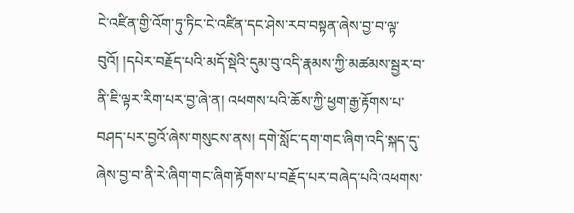ངེ་འཛིན་གྱི་འོག་ཏུ་ཏིང་ངེ་འཛིན་དང་ཤེས་རབ་བསྟན་ཞེས་བྱ་བ་ལྟ་བུའོ། །དཔེར་བརྗོད་པའི་མདོ་སྡེའི་དུམ་བུ་འདི་རྣམས་ཀྱི་མཚམས་སྦྱར་བ་ནི་ཇི་ལྟར་རིག་པར་བྱ་ཞེ་ན། འཕགས་པའི་ཆོས་ཀྱི་ཕྱག་རྒྱ་རྟོགས་པ་བཤད་པར་བྱའོ་ཞེས་གསུངས་ནས། དགེ་སློང་དག་གང་ཞིག་འདི་སྐད་དུ་ཞེས་བྱ་བ་ནི་རེ་ཞིག་གང་ཞིག་རྟོགས་པ་བརྗོད་པར་བཞེད་པའི་འཕགས་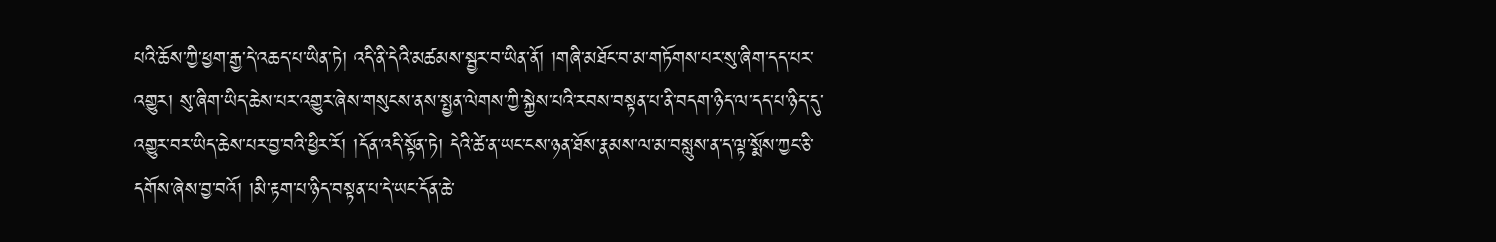པའི་ཆོས་ཀྱི་ཕྱག་རྒྱ་དེ་འཆད་པ་ཡིན་ཏེ། འདི་ནི་དེའི་མཚམས་སྦྱར་བ་ཡིན་ནོ། །གཞི་མཐོང་བ་མ་གཏོགས་པར་སུ་ཞིག་དད་པར་འགྱུར། སུ་ཞིག་ཡིད་ཆེས་པར་འགྱུར་ཞེས་གསུངས་ནས་སྤྱན་ལེགས་ཀྱི་སྐྱེས་པའི་རབས་བསྟན་པ་ནི་བདག་ཉིད་ལ་དད་པ་ཉིད་དུ་འགྱུར་བར་ཡིད་ཆེས་པར་བྱ་བའི་ཕྱིར་རོ། །དོན་འདི་སྟོན་ཏེ། དེའི་ཚེ་ན་ཡང་ངས་ཉན་ཐོས་རྣམས་ལ་མ་བསླུས་ན་ད་ལྟ་སྨོས་ཀྱང་ཅི་དགོས་ཞེས་བྱ་བའོ། །མི་རྟག་པ་ཉིད་བསྟན་པ་དེ་ཡང་དོན་ཆེ་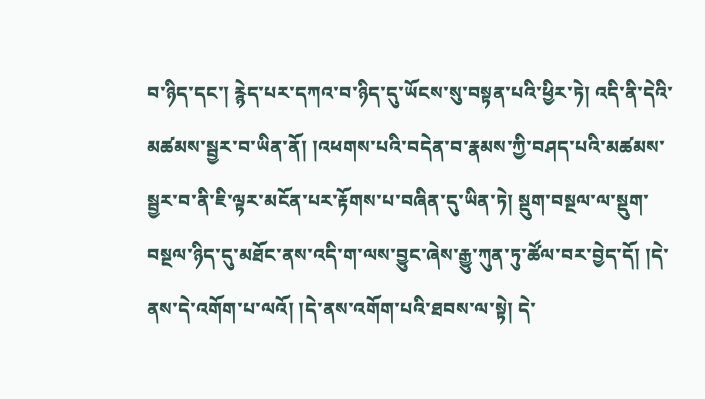བ་ཉིད་དང་། རྙེད་པར་དཀའ་བ་ཉིད་དུ་ཡོངས་སུ་བསྟན་པའི་ཕྱིར་ཏེ། འདི་ནི་དེའི་མཚམས་སྦྱར་བ་ཡིན་ནོ། །འཕགས་པའི་བདེན་བ་རྣམས་ཀྱི་བཤད་པའི་མཚམས་སྦྱར་བ་ནི་ཇི་ལྟར་མངོན་པར་རྟོགས་པ་བཞིན་དུ་ཡིན་ཏེ། སྡུག་བསྔལ་ལ་སྡུག་བསྔལ་ཉིད་དུ་མཐོང་ནས་འདི་ག་ལས་བྱུང་ཞེས་རྒྱུ་ཀུན་ཏུ་ཚོལ་བར་བྱེད་དོ། །དེ་ནས་དེ་འགོག་པ་ལའོ། །དེ་ནས་འགོག་པའི་ཐབས་ལ་སྟེ། དེ་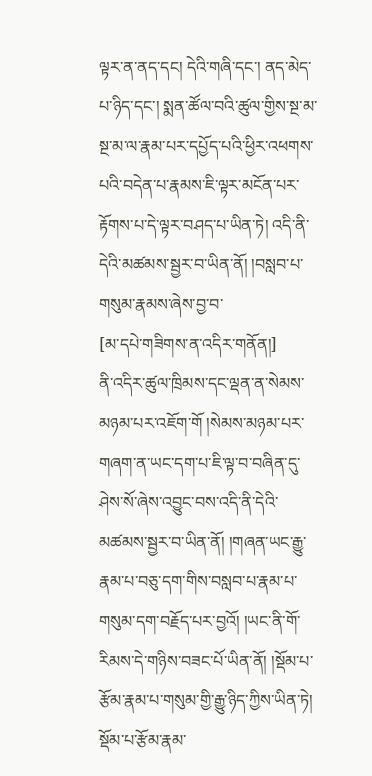ལྟར་ན་ནད་དང། དེའི་གཞི་དང་། ནད་མེད་པ་ཉིད་དང་། སྨན་ཚོལ་བའི་ཚུལ་གྱིས་སྔ་མ་སྔ་མ་ལ་རྣམ་པར་དཔྱོད་པའི་ཕྱིར་འཕགས་པའི་བདེན་པ་རྣམས་ཇི་ལྟར་མངོན་པར་རྟོགས་པ་དེ་ལྟར་བཤད་པ་ཡིན་ཏེ། འདི་ནི་དེའི་མཚམས་སྦྱར་བ་ཡིན་ནོ། །བསླབ་པ་གསུམ་རྣམས་ཞེས་བྱ་བ་
[མ་དཔེ་གཟིགས་ན་འདིར་གནོན།]
ནི་འདིར་ཚུལ་ཁྲིམས་དང་ལྡན་ན་སེམས་མཉམ་པར་འཇོག་གོ །སེམས་མཉམ་པར་གཞག་ན་ཡང་དག་པ་ཇི་ལྟ་བ་བཞིན་དུ་ཤེས་སོ་ཞེས་འབྱུང་བས་འདི་ནི་དེའི་མཚམས་སྦྱར་བ་ཡིན་ནོ། །གཞན་ཡང་རྒྱུ་རྣམ་པ་བཅུ་དག་གིས་བསླབ་པ་རྣམ་པ་གསུམ་དག་བརྗོད་པར་བྱའོ། །ཡང་ནི་གོ་རིམས་དེ་གཉིས་བཟང་པོ་ཡིན་ནོ། །སྡོམ་པ་རྩོམ་རྣམ་པ་གསུམ་གྱི་རྒྱུ་ཉིད་ཀྱིས་ཡིན་ཏེ། སྡོམ་པ་རྩོམ་རྣམ་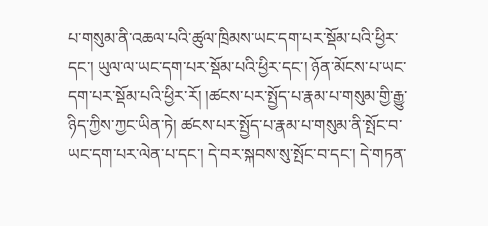པ་གསུམ་ནི་འཆལ་པའི་ཚུལ་ཁྲིམས་ཡང་དག་པར་སྡོམ་པའི་ཕྱིར་དང་། ཡུལ་ལ་ཡང་དག་པར་སྡོམ་པའི་ཕྱིར་དང་། ཉོན་མོངས་པ་ཡང་དག་པར་སྡོམ་པའི་ཕྱིར་རོ། །ཚངས་པར་སྤྱོད་པ་རྣམ་པ་གསུམ་གྱི་རྒྱུ་ཉིད་ཀྱིས་ཀྱང་ཡིན་ཏེ། ཚངས་པར་སྤྱོད་པ་རྣམ་པ་གསུམ་ནི་སྤོང་བ་ཡང་དག་པར་ལེན་པ་དང་། དེ་བར་སྐབས་སུ་སྤོང་བ་དང་། དེ་གཏན་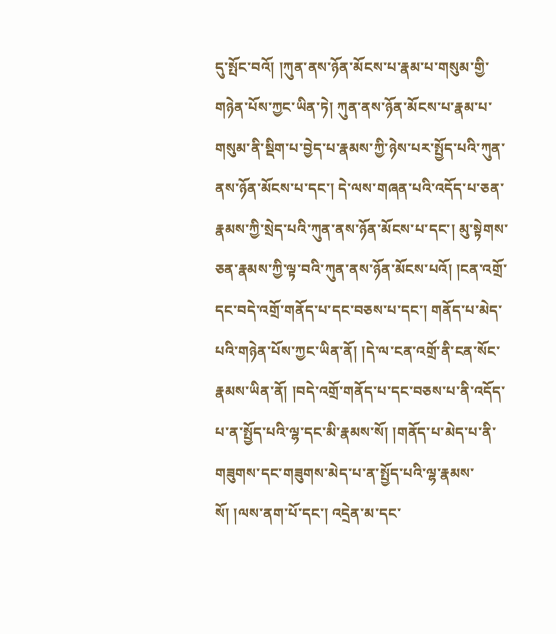དུ་སྤོང་བའོ། །ཀུན་ནས་ཉོན་མོངས་པ་རྣམ་པ་གསུམ་གྱི་གཉེན་པོས་ཀྱང་ཡིན་ཏེ། ཀུན་ནས་ཉོན་མོངས་པ་རྣམ་པ་གསུམ་ནི་སྡིག་པ་བྱེད་པ་རྣམས་ཀྱི་ཉེས་པར་སྤྱོད་པའི་ཀུན་ནས་ཉོན་མོངས་པ་དང་། དེ་ལས་གཞན་པའི་འདོད་པ་ཅན་རྣམས་ཀྱི་སྲེད་པའི་ཀུན་ནས་ཉོན་མོངས་པ་དང་། མུ་སྟེགས་ཅན་རྣམས་ཀྱི་ལྟ་བའི་ཀུན་ནས་ཉོན་མོངས་པའོ། །ངན་འགྲོ་དང་བདེ་འགྲོ་གནོད་པ་དང་བཅས་པ་དང་། གནོད་པ་མེད་པའི་གཉེན་པོས་ཀྱང་ཡིན་ནོ། །དེ་ལ་ངན་འགྲོ་ནི་ངན་སོང་རྣམས་ཡིན་ནོ། །བདེ་འགྲོ་གནོད་པ་དང་བཅས་པ་ནི་འདོད་པ་ན་སྤྱོད་པའི་ལྷ་དང་མི་རྣམས་སོ། །གནོད་པ་མེད་པ་ནི་གཟུགས་དང་གཟུགས་མེད་པ་ན་སྤྱོད་པའི་ལྷ་རྣམས་སོ། །ལས་ནག་པོ་དང་། འདྲེན་མ་དང་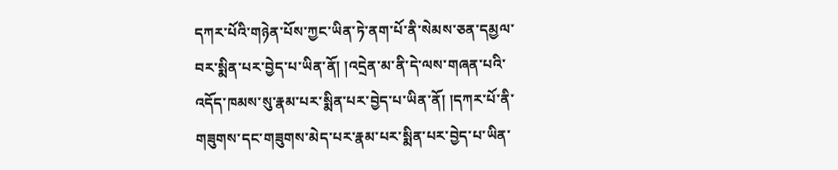དཀར་པོའི་གཉེན་པོས་ཀྱང་ཡིན་ཏེ་ནག་པོ་ནི་སེམས་ཅན་དམྱལ་བར་སྨིན་པར་བྱེད་པ་ཡིན་ནོ། །འདྲེན་མ་ནི་དེ་ལས་གཞན་པའི་འདོད་ཁམས་སུ་རྣམ་པར་སྨིན་པར་བྱེད་པ་ཡིན་ནོ། །དཀར་པོ་ནི་གཟུགས་དང་གཟུགས་མེད་པར་རྣམ་པར་སྨིན་པར་བྱེད་པ་ཡིན་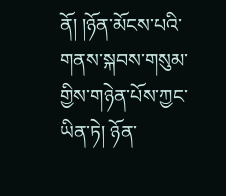ནོ། །ཉོན་མོངས་པའི་གནས་སྐབས་གསུམ་གྱིས་གཉེན་པོས་ཀྱང་ཡིན་ཏེ། ཉོན་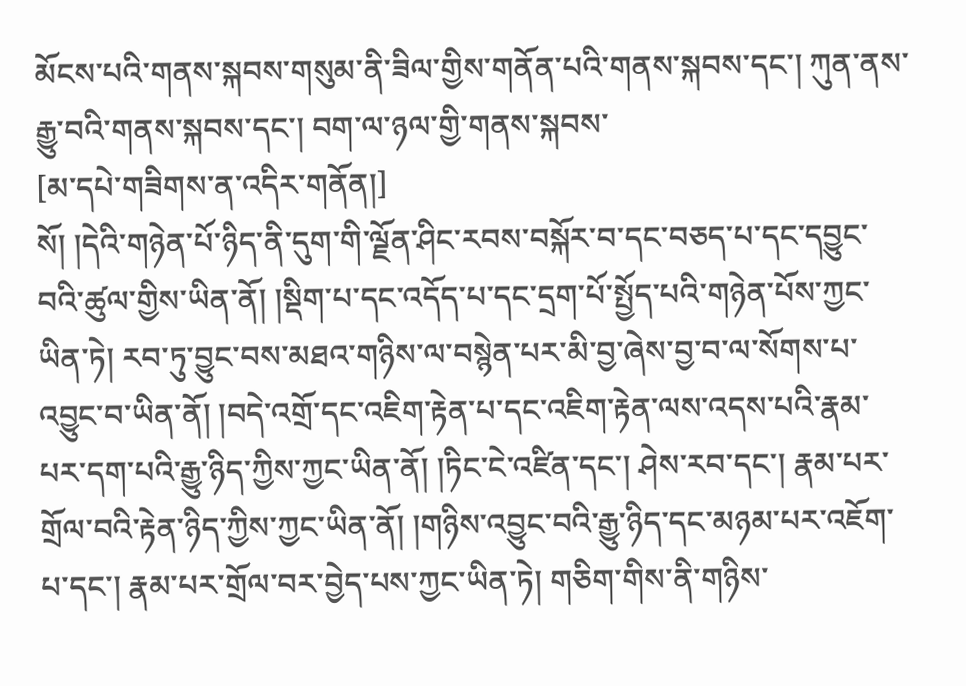མོངས་པའི་གནས་སྐབས་གསུམ་ནི་ཟིལ་གྱིས་གནོན་པའི་གནས་སྐབས་དང་། ཀུན་ནས་རྒྱུ་བའི་གནས་སྐབས་དང་། བག་ལ་ཉལ་གྱི་གནས་སྐབས་
[མ་དཔེ་གཟིགས་ན་འདིར་གནོན།]
སོ། །དེའི་གཉེན་པོ་ཉིད་ནི་དུག་གི་ལྗོན་ཤིང་རབས་བསྐོར་བ་དང་བཅད་པ་དང་དབྱུང་བའི་ཚུལ་གྱིས་ཡིན་ནོ། །སྡིག་པ་དང་འདོད་པ་དང་དྲག་པོ་སྤྱོད་པའི་གཉེན་པོས་ཀྱང་ཡིན་ཏེ། རབ་ཏུ་བྱུང་བས་མཐའ་གཉིས་ལ་བསྙེན་པར་མི་བྱ་ཞེས་བྱ་བ་ལ་སོགས་པ་འབྱུང་བ་ཡིན་ནོ། །བདེ་འགྲོ་དང་འཇིག་རྟེན་པ་དང་འཇིག་རྟེན་ལས་འདས་པའི་རྣམ་པར་དག་པའི་རྒྱུ་ཉིད་ཀྱིས་ཀྱང་ཡིན་ནོ། །ཏིང་ངེ་འཛིན་དང་། ཤེས་རབ་དང་། རྣམ་པར་གྲོལ་བའི་རྟེན་ཉིད་ཀྱིས་ཀྱང་ཡིན་ནོ། །གཉིས་འབྱུང་བའི་རྒྱུ་ཉིད་དང་མཉམ་པར་འཇོག་པ་དང་། རྣམ་པར་གྲོལ་བར་བྱེད་པས་ཀྱང་ཡིན་ཏེ། གཅིག་གིས་ནི་གཉིས་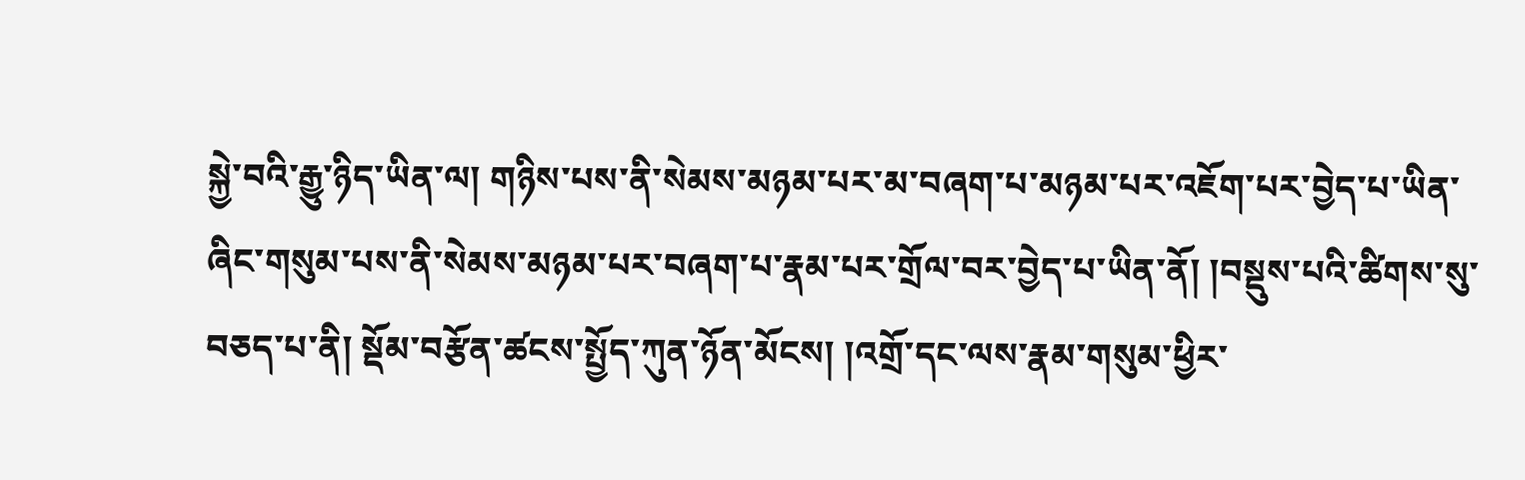སྐྱེ་བའི་རྒྱུ་ཉིད་ཡིན་ལ། གཉིས་པས་ནི་སེམས་མཉམ་པར་མ་བཞག་པ་མཉམ་པར་འཇོག་པར་བྱེད་པ་ཡིན་ཞིང་གསུམ་པས་ནི་སེམས་མཉམ་པར་བཞག་པ་རྣམ་པར་གྲོལ་བར་བྱེད་པ་ཡིན་ནོ། །བསྡུས་པའི་ཚིགས་སུ་བཅད་པ་ནི། སྡོམ་བརྩོན་ཚངས་སྤྱོད་ཀུན་ཉོན་མོངས། །འགྲོ་དང་ལས་རྣམ་གསུམ་ཕྱིར་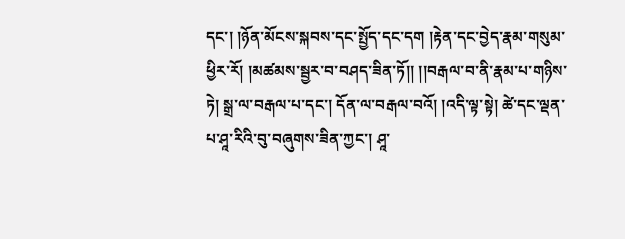དང་། །ཉོན་མོངས་སྐབས་དང་སྤྱོད་དང་དག །རྟེན་དང་བྱེད་རྣམ་གསུམ་ཕྱིར་རོ། །མཚམས་སྦྱར་བ་བཤད་ཟིན་ཏོ།། །།བརྒལ་བ་ནི་རྣམ་པ་གཉིས་ཏེ། སྒྲ་ལ་བརྒལ་པ་དང་། དོན་ལ་བརྒལ་བའོ། །འདི་ལྟ་སྟེ། ཚེ་དང་ལྡན་པ་ཤཱ་རིའི་བུ་བཞུགས་ཟིན་ཀྱང་། ཤཱ་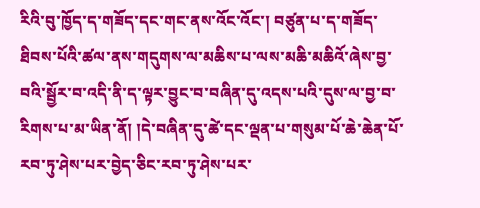རིའི་བུ་ཁྱོད་ད་གཟོད་དང་གང་ནས་འོང་འོང་། བཙུན་པ་ད་གཟོད་ཐིབས་པོའི་ཚལ་ནས་གདུགས་ལ་མཆིས་པ་ལས་མཆི་མཆིའོ་ཞེས་བྱ་བའི་སྦྱོར་བ་འདི་ནི་ད་ལྟར་བྱུང་བ་བཞིན་དུ་འདས་པའི་དུས་ལ་བྱ་བ་རིགས་པ་མ་ཡིན་ནོ། །དེ་བཞིན་དུ་ཚེ་དང་ལྡན་པ་གསུམ་པོ་ཆེ་ཆེན་པོ་རབ་ཏུ་ཤེས་པར་བྱེད་ཅིང་རབ་ཏུ་ཤེས་པར་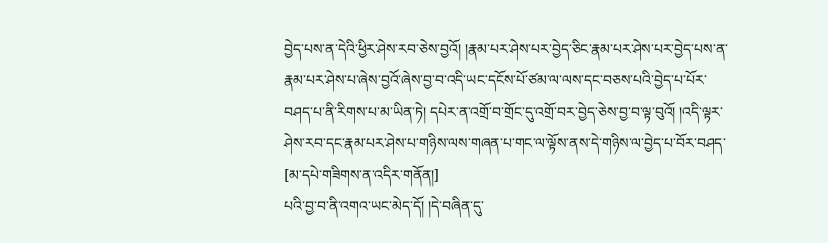བྱེད་པས་ན་དེའི་ཕྱིར་ཤེས་རབ་ཅེས་བྱའོ། །རྣམ་པར་ཤེས་པར་བྱེད་ཅིང་རྣམ་པར་ཤེས་པར་བྱེད་པས་ན་རྣམ་པར་ཤེས་པ་ཞེས་བྱའོ་ཞེས་བྱ་བ་འདི་ཡང་དངོས་པོ་ཙམ་ལ་ལས་དང་བཅས་པའི་བྱེད་པ་པོར་བཤད་པ་ནི་རིགས་པ་མ་ཡིན་ཏེ། དཔེར་ན་འགྲོ་བ་གྲོང་དུ་འགྲོ་བར་བྱེད་ཅེས་བྱ་བ་ལྟ་བུའོ། །འདི་ལྟར་ཤེས་རབ་དང་རྣམ་པར་ཤེས་པ་གཉིས་ལས་གཞན་པ་གང་ལ་ལྟོས་ནས་དེ་གཉིས་ལ་བྱེད་པ་བོར་བཤད་
[མ་དཔེ་གཟིགས་ན་འདིར་གནོན།]
པའི་བྱ་བ་ནི་འགའ་ཡང་མེད་དོ། །དེ་བཞིན་དུ་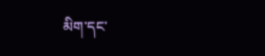མིག་དང་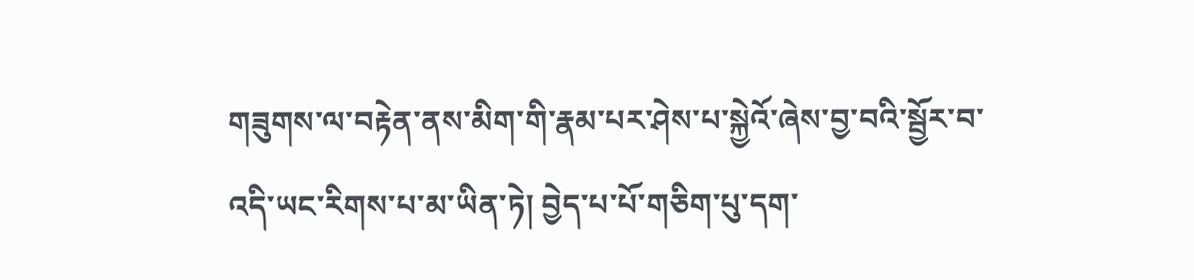གཟུགས་ལ་བརྟེན་ནས་མིག་གི་རྣམ་པར་ཤེས་པ་སྐྱེའོ་ཞེས་བྱ་བའི་སྦྱོར་བ་འདི་ཡང་རིགས་པ་མ་ཡིན་ཏེ། བྱེད་པ་པོ་གཅིག་པུ་དག་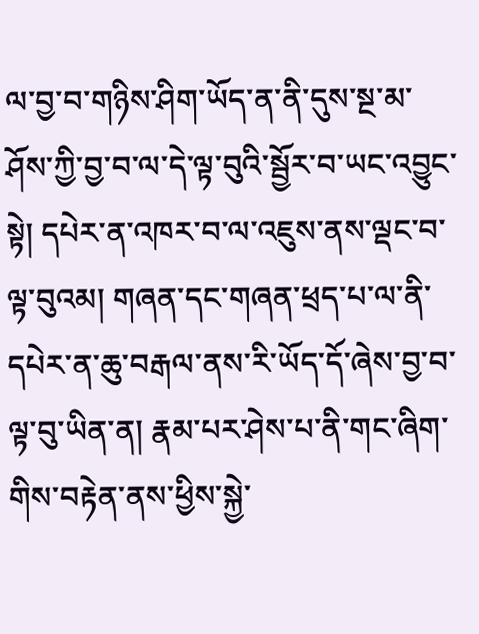ལ་བྱ་བ་གཉིས་ཤིག་ཡོད་ན་ནི་དུས་སྔ་མ་ཤོས་ཀྱི་བྱ་བ་ལ་དེ་ལྟ་བུའི་སྦྱོར་བ་ཡང་འབྱུང་སྟེ། དཔེར་ན་འཁར་བ་ལ་འཇུས་ནས་ལྡང་བ་ལྟ་བུའམ། གཞན་དང་གཞན་ཕྲད་པ་ལ་ནི་དཔེར་ན་ཆུ་བརྒལ་ནས་རི་ཡོད་དོ་ཞེས་བྱ་བ་ལྟ་བུ་ཡིན་ན། རྣམ་པར་ཤེས་པ་ནི་གང་ཞིག་གིས་བརྟེན་ནས་ཕྱིས་སྐྱེ་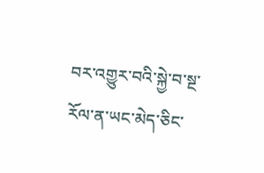བར་འགྱུར་བའི་སྐྱེ་བ་སྔ་རོལ་ན་ཡང་མེད་ཅིང་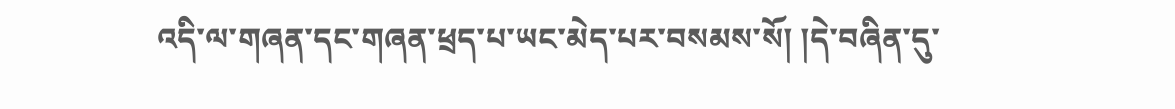འདི་ལ་གཞན་དང་གཞན་ཕྲད་པ་ཡང་མེད་པར་བསམས་སོ། །དེ་བཞིན་དུ་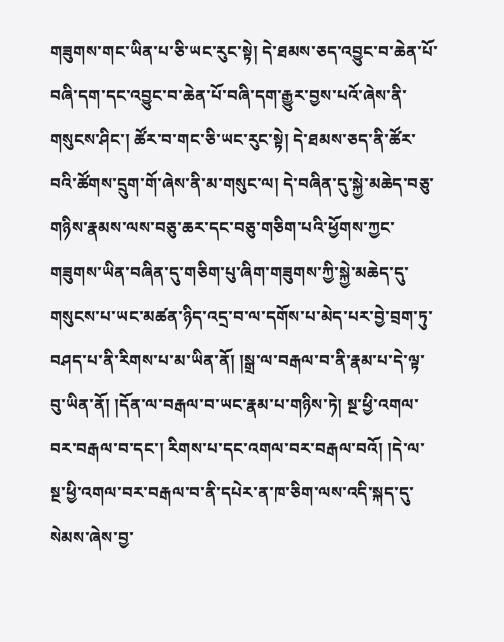གཟུགས་གང་ཡིན་པ་ཅི་ཡང་རུང་སྟེ། དེ་ཐམས་ཅད་འབྱུང་བ་ཆེན་པོ་བཞི་དག་དང་འབྱུང་བ་ཆེན་པོ་བཞི་དག་རྒྱུར་བྱས་པའོ་ཞེས་ནི་གསུངས་ཤིང་། ཚོར་བ་གང་ཅི་ཡང་རུང་སྟེ། དེ་ཐམས་ཅད་ནི་ཚོར་བའི་ཚོགས་དྲུག་གོ་ཞེས་ནི་མ་གསུང་ལ། དེ་བཞིན་དུ་སྐྱེ་མཆེད་བཅུ་གཉིས་རྣམས་ལས་བཅུ་ཆར་དང་བཅུ་གཅིག་པའི་ཕྱོགས་ཀྱང་གཟུགས་ཡིན་བཞིན་དུ་གཅིག་པུ་ཞིག་གཟུགས་ཀྱི་སྐྱེ་མཆེད་དུ་གསུངས་པ་ཡང་མཚན་ཉིད་འདྲ་བ་ལ་དགོས་པ་མེད་པར་བྱེ་བྲག་ཏུ་བཤད་པ་ནི་རིགས་པ་མ་ཡིན་ནོ། །སྒྲ་ལ་བརྒལ་བ་ནི་རྣམ་པ་དེ་ལྟ་བུ་ཡིན་ནོ། །དོན་ལ་བརྒལ་བ་ཡང་རྣམ་པ་གཉིས་ཏེ། སྔ་ཕྱི་འགལ་བར་བརྒལ་བ་དང་། རིགས་པ་དང་འགལ་བར་བརྒལ་བའོ། །དེ་ལ་སྔ་ཕྱི་འགལ་བར་བརྒལ་བ་ནི་དཔེར་ན་ཁ་ཅིག་ལས་འདི་སྐད་དུ་སེམས་ཞེས་བྱ་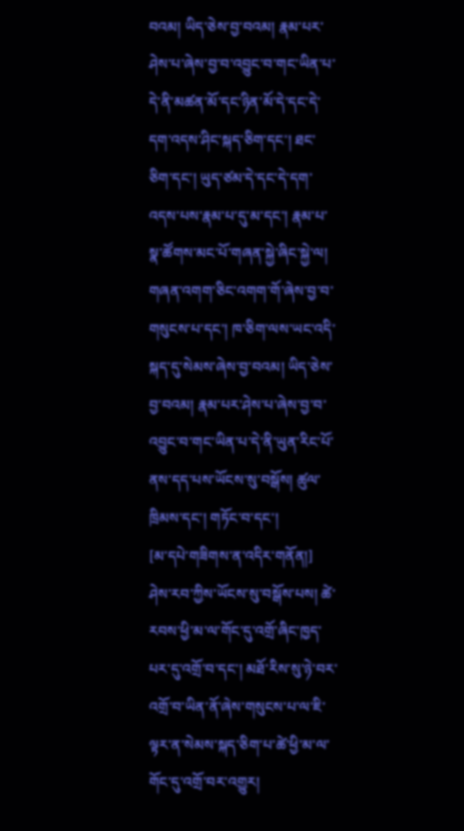བའམ། ཡིད་ཅེས་བྱ་བའམ། རྣམ་པར་ཤེས་པ་ཞེས་བྱ་བ་འབྱུང་བ་གང་ཡིན་པ་དེ་ནི་མཚན་མོ་དང་ཉིན་མོ་དེ་དང་དེ་དག་འདས་ཤིང་སྐད་ཅིག་དང་། ཐང་ཅིག་དང་། ཡུད་ཙམ་དེ་དང་དེ་དག་འདས་པས་རྣམ་པ་དུ་མ་དང་། རྣམ་པ་སྣ་ཚོགས་མང་པོ་གཞན་སྐྱེ་ཞིང་སྐྱེ་ལ། གཞན་འགག་ཅིང་འགག་གོ་ཞེས་བྱ་བ་གསུངས་པ་དང་། ཁ་ཅིག་ལས་ཡང་འདི་སྐད་དུ་སེམས་ཞེས་བྱ་བའམ། ཡིད་ཅེས་བྱ་བའམ། རྣམ་པར་ཤེས་པ་ཞེས་བྱ་བ་འབྱུང་བ་གང་ཡིན་པ་དེ་ནི་ཡུན་རིང་པོ་ནས་དད་པས་ཡོངས་སུ་བསྒོས། ཚུལ་ཁྲིམས་དང་། གཏོང་བ་དང་།
[མ་དཔེ་གཟིགས་ན་འདིར་གནོན།]
ཤེས་རབ་ཀྱིས་ཡོངས་སུ་བསྒོས་པས། ཚེ་རབས་ཕྱི་མ་ལ་གོང་དུ་འགྲོ་ཞིང་ཁྱད་པར་དུ་འགྲོ་བ་དང་། མཐོ་རིས་སུ་ཉེ་བར་འགྲོ་བ་ཡིན་ནོ་ཞེས་གསུངས་པ་ལ་ཇི་ལྟར་ན་སེམས་སྐད་ཅིག་པ་ཚེ་ཕྱི་མ་ལ་གོང་དུ་འགྲོ་བར་འགྱུར།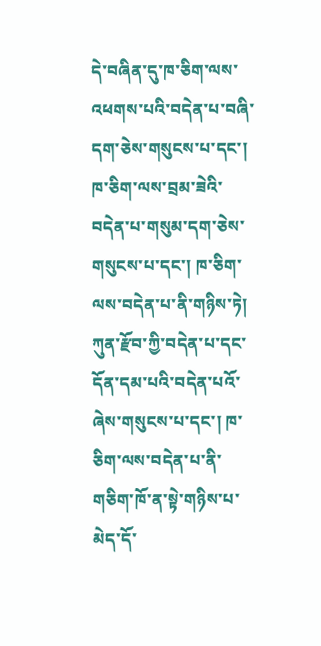དེ་བཞིན་དུ་ཁ་ཅིག་ལས་འཕགས་པའི་བདེན་པ་བཞི་དག་ཅེས་གསུངས་པ་དང་། ཁ་ཅིག་ལས་བྲམ་ཟེའི་བདེན་པ་གསུམ་དག་ཅེས་གསུངས་པ་དང་། ཁ་ཅིག་ལས་བདེན་པ་ནི་གཉིས་ཏེ། ཀུན་རྫོབ་ཀྱི་བདེན་པ་དང་དོན་དམ་པའི་བདེན་པའོ་ཞེས་གསུངས་པ་དང་། ཁ་ཅིག་ལས་བདེན་པ་ནི་གཅིག་ཁོ་ན་སྟེ་གཉིས་པ་མེད་དོ་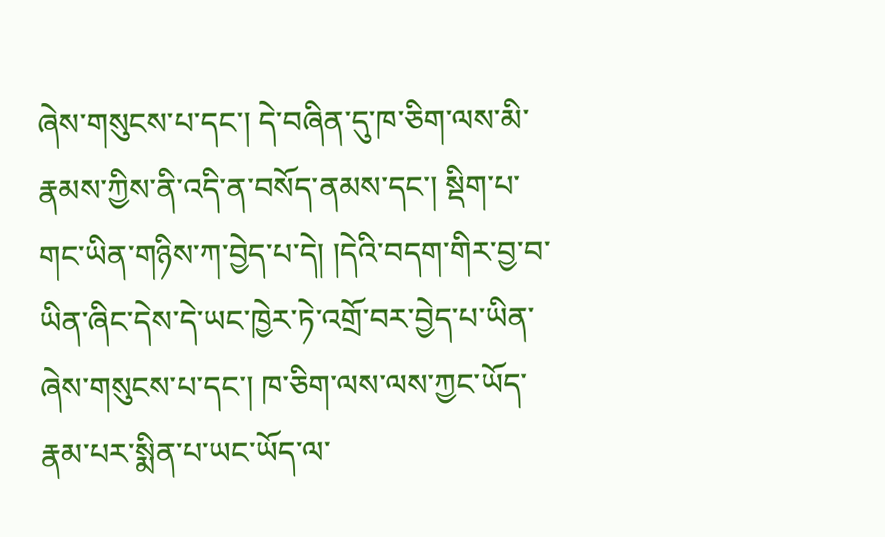ཞེས་གསུངས་པ་དང་། དེ་བཞིན་དུ་ཁ་ཅིག་ལས་མི་རྣམས་ཀྱིས་ནི་འདི་ན་བསོད་ནམས་དང་། སྡིག་པ་གང་ཡིན་གཉིས་ཀ་བྱེད་པ་དེ། །དེའི་བདག་གིར་བྱ་བ་ཡིན་ཞིང་དེས་དེ་ཡང་ཁྱེར་ཏེ་འགྲོ་བར་བྱེད་པ་ཡིན་ཞེས་གསུངས་པ་དང་། ཁ་ཅིག་ལས་ལས་ཀྱང་ཡོད་རྣམ་པར་སྨིན་པ་ཡང་ཡོད་ལ་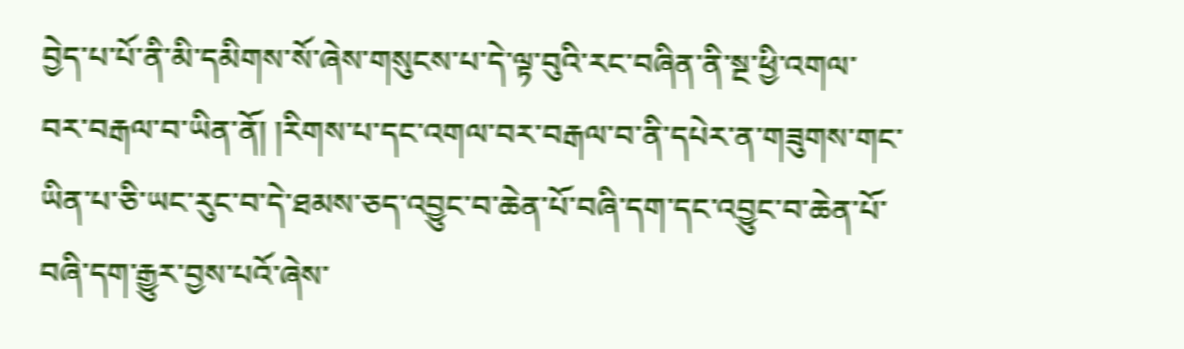བྱེད་པ་པོ་ནི་མི་དམིགས་སོ་ཞེས་གསུངས་པ་དེ་ལྟ་བུའི་རང་བཞིན་ནི་སྔ་ཕྱི་འགལ་བར་བརྒལ་བ་ཡིན་ནོ། །རིགས་པ་དང་འགལ་བར་བརྒལ་བ་ནི་དཔེར་ན་གཟུགས་གང་ཡིན་པ་ཅི་ཡང་རུང་བ་དེ་ཐམས་ཅད་འབྱུང་བ་ཆེན་པོ་བཞི་དག་དང་འབྱུང་བ་ཆེན་པོ་བཞི་དག་རྒྱུར་བྱས་པའོ་ཞེས་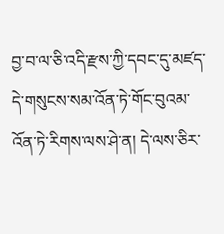བྱ་བ་ལ་ཅི་འདི་རྫས་ཀྱི་དབང་དུ་མཛད་དེ་གསུངས་སམ་འོན་ཏེ་གོང་བུའམ་འོན་ཏེ་རིགས་ལས་ཤེ་ན། དེ་ལས་ཅིར་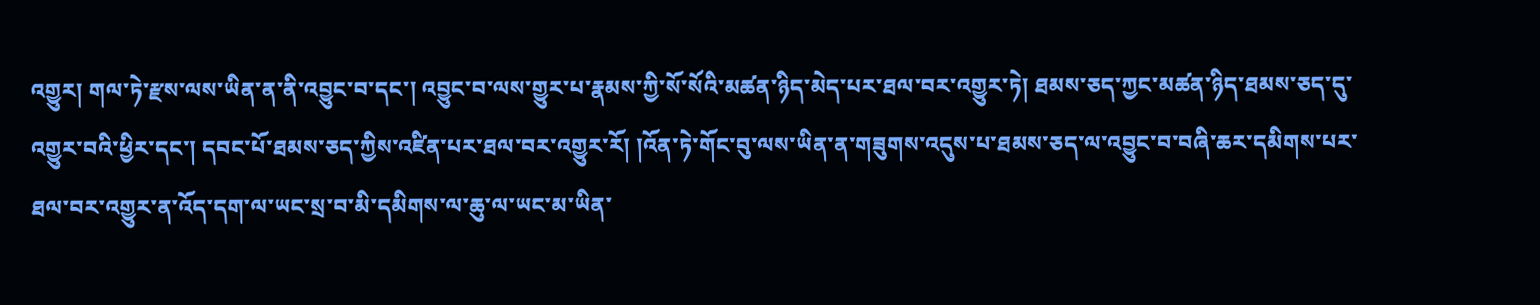འགྱུར། གལ་ཏེ་རྫས་ལས་ཡིན་ན་ནི་འབྱུང་བ་དང་། འབྱུང་བ་ལས་གྱུར་པ་རྣམས་ཀྱི་སོ་སོའི་མཚན་ཉིད་མེད་པར་ཐལ་བར་འགྱུར་ཏེ། ཐམས་ཅད་ཀྱང་མཚན་ཉིད་ཐམས་ཅད་དུ་འགྱུར་བའི་ཕྱིར་དང་། དབང་པོ་ཐམས་ཅད་ཀྱིས་འཛིན་པར་ཐལ་བར་འགྱུར་རོ། །འོན་ཏེ་གོང་བུ་ལས་ཡིན་ན་གཟུགས་འདུས་པ་ཐམས་ཅད་ལ་འབྱུང་བ་བཞི་ཆར་དམིགས་པར་ཐལ་བར་འགྱུར་ན་འོད་དག་ལ་ཡང་སྲ་བ་མི་དམིགས་ལ་ཆུ་ལ་ཡང་མ་ཡིན་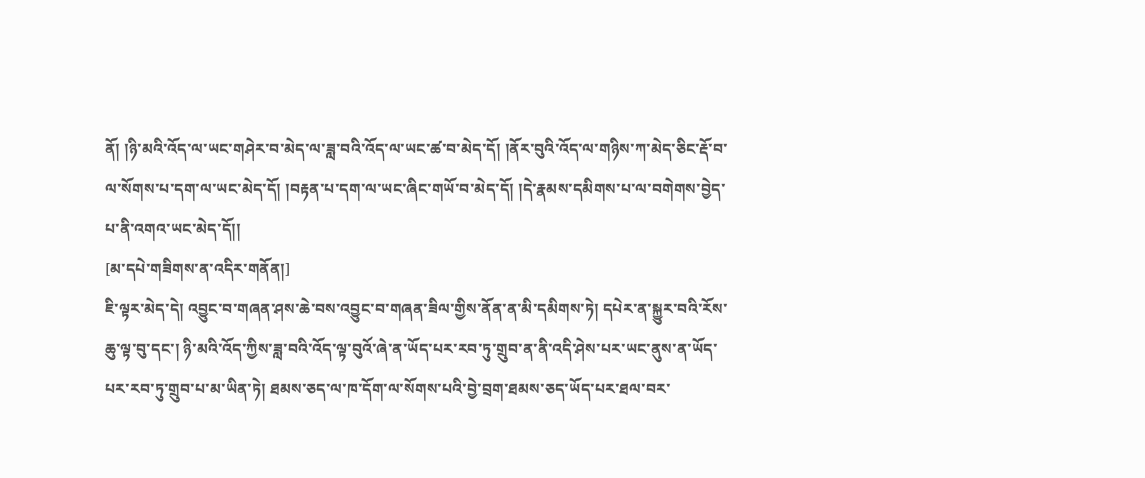ནོ། །ཉི་མའི་འོད་ལ་ཡང་གཤེར་བ་མེད་ལ་ཟླ་བའི་འོད་ལ་ཡང་ཚ་བ་མེད་དོ། །ནོར་བུའི་འོད་ལ་གཉིས་ཀ་མེད་ཅིང་རྡོ་བ་ལ་སོགས་པ་དག་ལ་ཡང་མེད་དོ། །བརྟན་པ་དག་ལ་ཡང་ཞིང་གཡོ་བ་མེད་དོ། །དེ་རྣམས་དམིགས་པ་ལ་བགེགས་བྱེད་པ་ནི་འགའ་ཡང་མེད་དོ།།
[མ་དཔེ་གཟིགས་ན་འདིར་གནོན།]
ཇི་ལྟར་མེད་དེ། འབྱུང་བ་གཞན་ཤས་ཆེ་བས་འབྱུང་བ་གཞན་ཟིལ་གྱིས་ནོན་ན་མི་དམིགས་ཏེ། དཔེར་ན་སྐྱུར་བའི་རོས་ཆུ་ལྟ་བུ་དང་། ཉི་མའི་འོད་ཀྱིས་ཟླ་བའི་འོད་ལྟ་བུའོ་ཞེ་ན་ཡོད་པར་རབ་ཏུ་གྲུབ་ན་ནི་འདི་ཤེས་པར་ཡང་ནུས་ན་ཡོད་པར་རབ་ཏུ་གྲུབ་པ་མ་ཡིན་ཏེ། ཐམས་ཅད་ལ་ཁ་དོག་ལ་སོགས་པའི་བྱེ་བྲག་ཐམས་ཅད་ཡོད་པར་ཐལ་བར་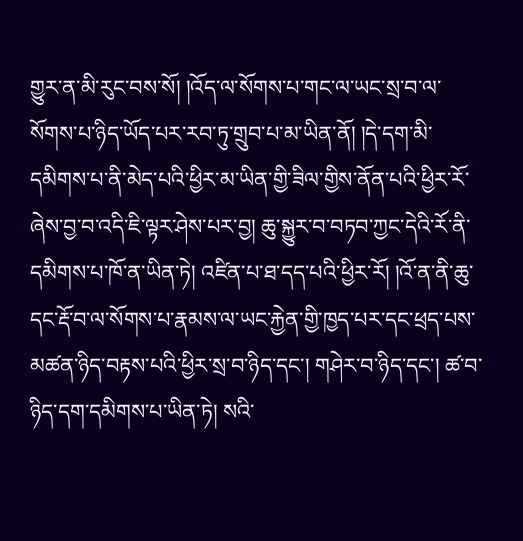གྱུར་ན་མི་རུང་བས་སོ། །འོད་ལ་སོགས་པ་གང་ལ་ཡང་སྲ་བ་ལ་སོགས་པ་ཉིད་ཡོད་པར་རབ་ཏུ་གྲུབ་པ་མ་ཡིན་ནོ། །དེ་དག་མི་དམིགས་པ་ནི་མེད་པའི་ཕྱིར་མ་ཡིན་གྱི་ཟིལ་གྱིས་ནོན་པའི་ཕྱིར་རོ་ཞེས་བྱ་བ་འདི་ཇི་ལྟར་ཤེས་པར་བྱ། ཆུ་སྐྱུར་བ་བཏབ་ཀྱང་དེའི་རོ་ནི་དམིགས་པ་ཁོ་ན་ཡིན་ཏེ། འཛིན་པ་ཐ་དད་པའི་ཕྱིར་རོ། །འོ་ན་ནི་ཆུ་དང་རྡོ་བ་ལ་སོགས་པ་རྣམས་ལ་ཡང་རྐྱེན་གྱི་ཁྱད་པར་དང་ཕྲད་པས་མཚན་ཉིད་བརྟས་པའི་ཕྱིར་སྲ་བ་ཉིད་དང་། གཤེར་བ་ཉིད་དང་། ཚ་བ་ཉིད་དག་དམིགས་པ་ཡིན་ཏེ། སའི་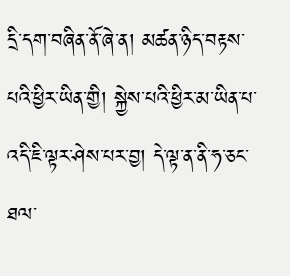དྲི་དག་བཞིན་ནོ་ཞེ་ན། མཚན་ཉིད་བརྟས་པའི་ཕྱིར་ཡིན་གྱི། སྐྱེས་པའི་ཕྱིར་མ་ཡིན་པ་འདི་ཇི་ལྟར་ཤེས་པར་བྱ། དེ་ལྟ་ན་ནི་ཧ་ཅང་ཐལ་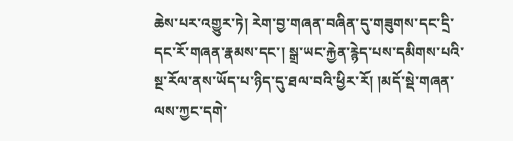ཆེས་པར་འགྱུར་ཏེ། རེག་བྱ་གཞན་བཞིན་དུ་གཟུགས་དང་དྲི་དང་རོ་གཞན་རྣམས་དང་། སྒྲ་ཡང་རྐྱེན་རྙེད་པས་དམིགས་པའི་སྔ་རོལ་ནས་ཡོད་པ་ཉིད་དུ་ཐལ་བའི་ཕྱིར་རོ། །མདོ་སྡེ་གཞན་ལས་ཀྱང་དགེ་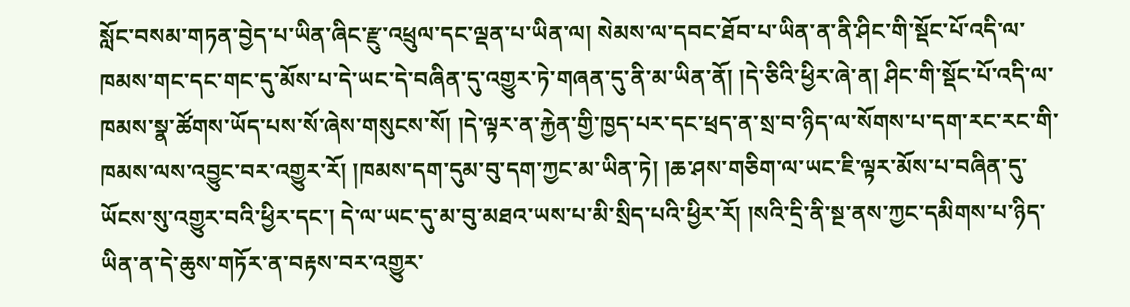སློང་བསམ་གཏན་བྱེད་པ་ཡིན་ཞིང་རྫུ་འཕྲུལ་དང་ལྡན་པ་ཡིན་ལ། སེམས་ལ་དབང་ཐོབ་པ་ཡིན་ན་ནི་ཤིང་གི་སྡོང་པོ་འདི་ལ་ཁམས་གང་དང་གང་དུ་མོས་པ་དེ་ཡང་དེ་བཞིན་དུ་འགྱུར་ཏེ་གཞན་དུ་ནི་མ་ཡིན་ནོ། །དེ་ཅིའི་ཕྱིར་ཞེ་ན། ཤིང་གི་སྡོང་པོ་འདི་ལ་ཁམས་སྣ་ཚོགས་ཡོད་པས་སོ་ཞེས་གསུངས་སོ། །དེ་ལྟར་ན་རྐྱེན་གྱི་ཁྱད་པར་དང་ཕྲད་ན་སྲ་བ་ཉིད་ལ་སོགས་པ་དག་རང་རང་གི་ཁམས་ལས་འབྱུང་བར་འགྱུར་རོ། །ཁམས་དག་དུམ་བུ་དག་ཀྱང་མ་ཡིན་ཏེ། །ཆ་ཤས་གཅིག་ལ་ཡང་ཇི་ལྟར་མོས་པ་བཞིན་དུ་ཡོངས་སུ་འགྱུར་བའི་ཕྱིར་དང་། དེ་ལ་ཡང་དུ་མ་བུ་མཐའ་ཡས་པ་མི་སྲིད་པའི་ཕྱིར་རོ། །སའི་དྲི་ནི་སྔ་ནས་ཀྱང་དམིགས་པ་ཉིད་ཡིན་ན་དེ་ཆུས་གཏོར་ན་བརྟས་བར་འགྱུར་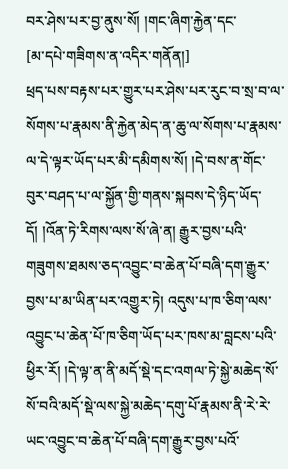བར་ཤེས་པར་བྱ་ནུས་སོ། །གང་ཞིག་རྐྱེན་དང་
[མ་དཔེ་གཟིགས་ན་འདིར་གནོན།]
ཕྲད་པས་བརྟས་པར་གྱུར་པར་ཤེས་པར་རུང་བ་སྲ་བ་ལ་སོགས་པ་རྣམས་ནི་རྐྱེན་མེད་ན་ཆུ་ལ་སོགས་པ་རྣམས་ལ་དེ་ལྟར་ཡོད་པར་མི་དམིགས་སོ། །དེ་བས་ན་གོང་བུར་བཤད་པ་ལ་སྐྱོན་གྱི་གནས་སྐབས་དེ་ཉིད་ཡོད་དོ། །འོན་ཏེ་རིགས་ལས་སོ་ཞེ་ན། རྒྱུར་བྱས་པའི་གཟུགས་ཐམས་ཅད་འབྱུང་བ་ཆེན་པོ་བཞི་དག་རྒྱུར་བྱས་པ་མ་ཡིན་པར་འགྱུར་ཏེ། འདུས་པ་ཁ་ཅིག་ལས་འབྱུང་པ་ཆེན་པོ་ཁ་ཅིག་ཡོད་པར་ཁས་མ་བླངས་པའི་ཕྱིར་རོ། །དེ་ལྟ་ན་ནི་མདོ་སྡེ་དང་འགལ་ཏེ་སྐྱེ་མཆེད་སོ་སོ་བའི་མདོ་སྡེ་ལས་སྐྱེ་མཆེད་དགུ་པོ་རྣམས་ནི་རེ་རེ་ཡང་འབྱུང་བ་ཆེན་པོ་བཞི་དག་རྒྱུར་བྱས་པའོ་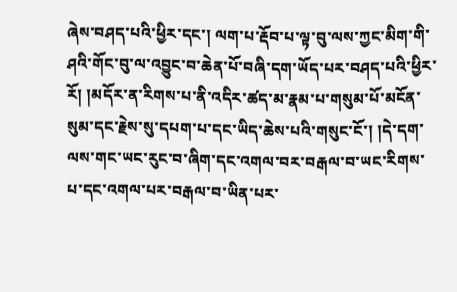ཞེས་བཤད་པའི་ཕྱིར་དང་། ལག་པ་རྡོབ་པ་ལྟ་བུ་ལས་ཀྱང་མིག་གི་ཤའི་གོང་བུ་ལ་འབྱུང་བ་ཆེན་པོ་བཞི་དག་ཡོད་པར་བཤད་པའི་ཕྱིར་རོ། །མདོར་ན་རིགས་པ་ནི་འདིར་ཚད་མ་རྣམ་པ་གསུམ་པོ་མངོན་སུམ་དང་རྗེས་སུ་དཔག་པ་དང་ཡིད་ཆེས་པའི་གསུང་ངོ་། །དེ་དག་ལས་གང་ཡང་རུང་བ་ཞིག་དང་འགལ་བར་བརྒལ་བ་ཡང་རིགས་པ་དང་འགལ་པར་བརྒལ་བ་ཡིན་པར་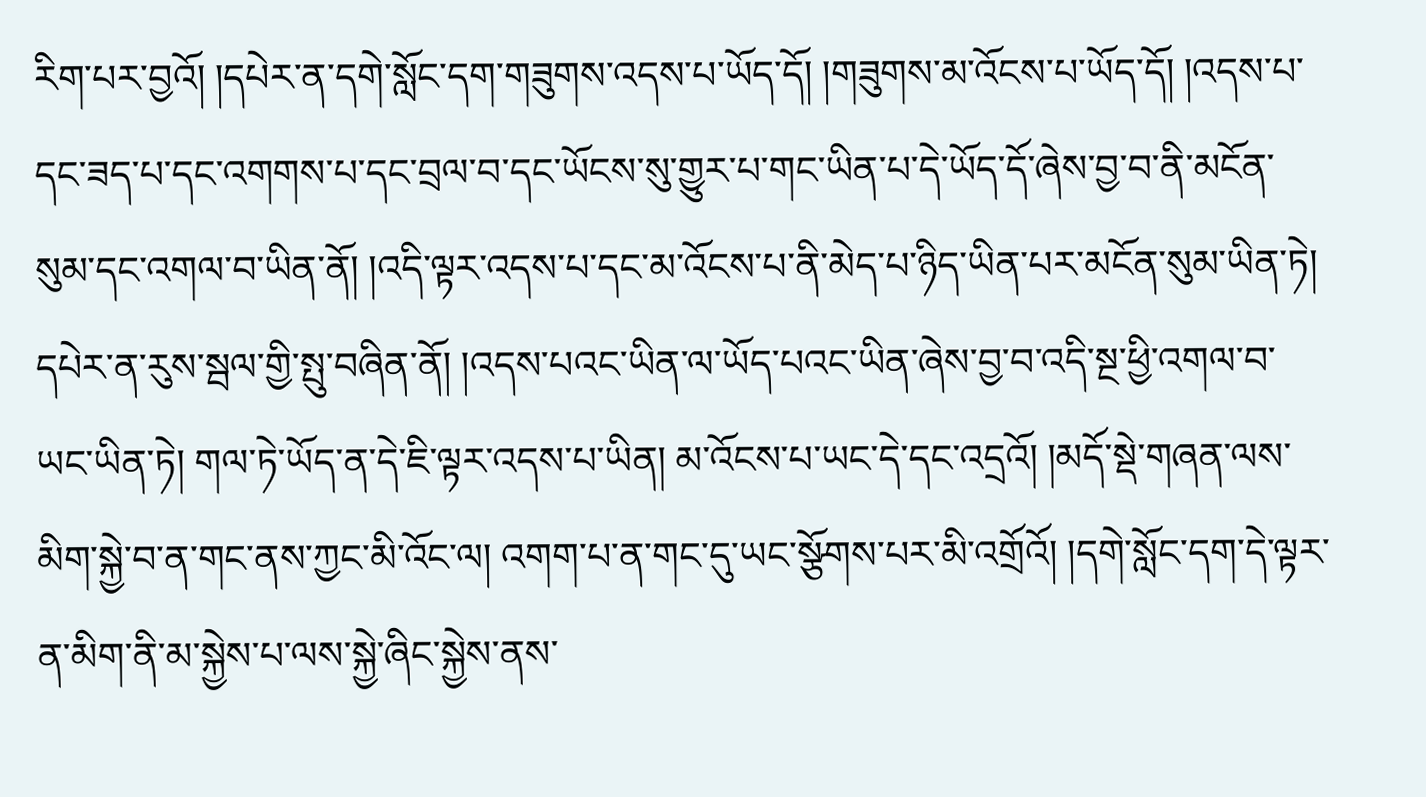རིག་པར་བྱའོ། །དཔེར་ན་དགེ་སློང་དག་གཟུགས་འདས་པ་ཡོད་དོ། །གཟུགས་མ་འོངས་པ་ཡོད་དོ། །འདས་པ་དང་ཟད་པ་དང་འགགས་པ་དང་བྲལ་བ་དང་ཡོངས་སུ་གྱུར་པ་གང་ཡིན་པ་དེ་ཡོད་དོ་ཞེས་བྱ་བ་ནི་མངོན་སུམ་དང་འགལ་བ་ཡིན་ནོ། །འདི་ལྟར་འདས་པ་དང་མ་འོངས་པ་ནི་མེད་པ་ཉིད་ཡིན་པར་མངོན་སུམ་ཡིན་ཏེ། དཔེར་ན་རུས་སྦལ་གྱི་སྤུ་བཞིན་ནོ། །འདས་པའང་ཡིན་ལ་ཡོད་པའང་ཡིན་ཞེས་བྱ་བ་འདི་སྔ་ཕྱི་འགལ་བ་ཡང་ཡིན་ཏེ། གལ་ཏེ་ཡོད་ན་དེ་ཇི་ལྟར་འདས་པ་ཡིན། མ་འོངས་པ་ཡང་དེ་དང་འདྲའོ། །མདོ་སྡེ་གཞན་ལས་མིག་སྐྱེ་བ་ན་གང་ནས་ཀྱང་མི་འོང་ལ། འགག་པ་ན་གང་དུ་ཡང་སྩོགས་པར་མི་འགྲོའོ། །དགེ་སློང་དག་དེ་ལྟར་ན་མིག་ནི་མ་སྐྱེས་པ་ལས་སྐྱེ་ཞིང་སྐྱེས་ནས་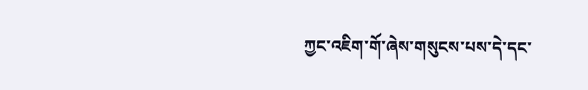ཀྱང་འཇིག་གོ་ཞེས་གསུངས་པས་དེ་དང་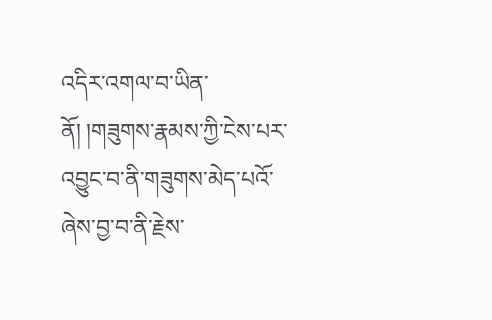འདིར་འགལ་བ་ཡིན་ནོ། །གཟུགས་རྣམས་ཀྱི་ངེས་པར་འབྱུང་བ་ནི་གཟུགས་མེད་པའོ་ཞེས་བྱ་བ་ནི་རྗེས་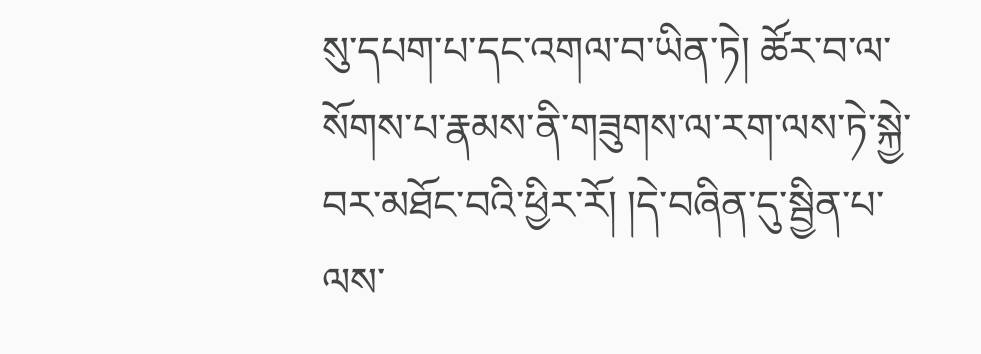སུ་དཔག་པ་དང་འགལ་བ་ཡིན་ཏེ། ཚོར་བ་ལ་སོགས་པ་རྣམས་ནི་གཟུགས་ལ་རག་ལས་ཏེ་སྐྱེ་བར་མཐོང་བའི་ཕྱིར་རོ། །དེ་བཞིན་དུ་སྦྱིན་པ་ལས་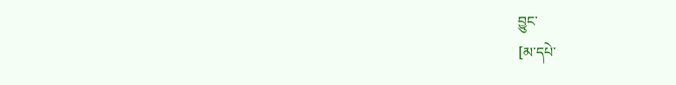བྱུང་
[མ་དཔེ་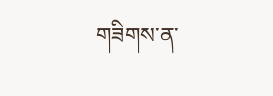གཟིགས་ན་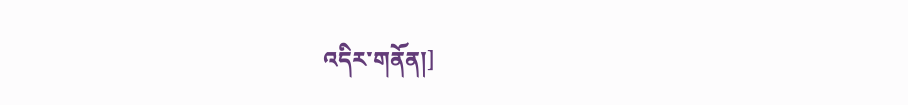འདིར་གནོན།]